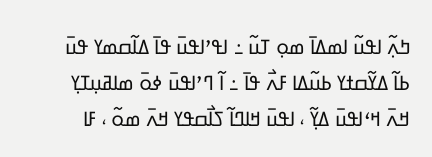ߤߍ߲߬ ߊߟߎ߬ ߊߘߡߊ߫ ߘߋ߲ ߠߎ߬ ߸ ߊߟߴߊߟߎ߫ ߟߊ߫ ߡߊ߬ߛߘߌ ߟߎ߫ ߕߊ߬ ߡߌ߬ߛߙߌ ߕߎ߬ߡߊ ߓߍ߯ ߟߊ߫ ߸ ߊ߬ ߣߴߊߟߎ߫ ߦߋ߫ ߘߊߥߎ߲ߠߌ߲ ߞߍ߫ ߞߵߊߟߎ߫ ߡߌ߲߬ ، ߊߟߎ߫ ߞߊߣߊ߬ ߖߊ߯ߛߟߌ ߞߍ߫ ߘߋ߬ ، ߓߊ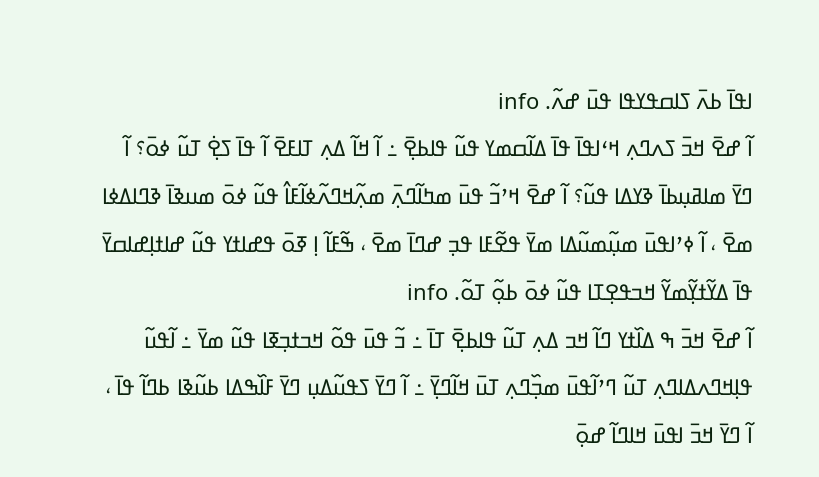ߊߟߊ߫ ߕߍ߫ ߖߊߛߟߌߟߊ ߟߎ߫ ߝߍ߬. info
ߊ߬ ߝߐ߫ ߞߏ߫ ߖߍߣߍ߲ ߞߵߊߟߊ߫ ߟߊ߫ ߡߊ߬ߛߘߌ ߟߎ߬ ߟߊߕߐ߲߫ ߸ ߊ߬ ߞߊ߬ ߡߍ߲ ߠߊߓߐ߫ ߊ߬ ߟߊ߫ ߖߐ߲߭ ߠߎ߬ ߦߋ߫؟ ߊ߬ ߣߌ߫ ߘߊߥߎ߲ߕߊ߫ ߢߌߡߊ ߟߎ߬؟ ߊ߬ ߝߐ߫ ߞߴߏ߬ ߟߎ߫ ߘߤߊ߬ߣߍ߲߫ ߘߍ߲߬ߞߣߍ߬ߦߊ߬ߓߊ߮ ߟߎ߬ ߦߋ߫ ߘߎߢߊ߫ ߢߣߊߡߦߊ ߘߐ߫ ، ߊ߬ ߦߴߊߟߎ߫ ߘߎ߲߬ߘߎ߬ߡߊ ߘߌ߫ ߟߐ߬ߓߊ ߟߏ߲ ߝߣߊ߫ ߘߐ߫ ، ߒ߬ߓߊ߬ ߊ߲ ߧߋ߫ ߟߝߊߙߌ ߟߎ߬ ߝߊߙߊ߲ߝߊߛߌ߫ ߟߊ߫ ߡߌ߬ߙߌ߲߬ߘߌ߬ ߞߏߟߐ߲ߠߊ ߟߎ߬ ߦߋ߫ ߕߋ߲߬ ߠߋ߬. info
ߊ߬ ߝߐ߫ ߞߏ߫ ߒ ߡߊ߰ߙߌ ߣߊ߬ ߞߏ ߡߍ߲ ߠߎ߬ ߟߊߕߐ߲߫ ߠߊ߫ ߸ ߏ߬ ߟߎ߫ ߟߋ߬ ߞߏߙߏ߲ߧߊ ߟߎ߬ ߘߌ߫ ߸ ߊ߬ߟߎ߬ ߟߊ߲ߞߣߍߡߊߣߍ߲ ߠߎ߬ ߣߴߊ߬ߟߎ߫ ߘߏ߲߰ߣߍ߲ ߠߎ߫ ߞߊ߬ߣߌ߲߫ ߸ ߊ߬ ߣߌ߫ ߖߟߎ߬ߡߎ߲ ߣߌ߫ ߓߊ߰ߒߡߊ ߕߎ߬ߢߊ ߕߣߊ߬ ߟߊ߫ ، ߊ߬ ߣߌ߫ ߞߏ߫ ߊߟߎ߫ ߞߊߣߊ߬ ߝߋ߲߫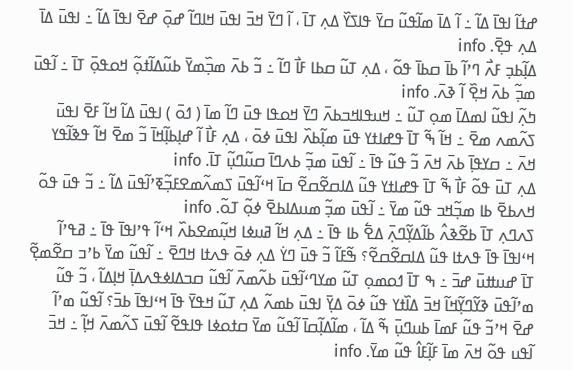ߝߙߊ߬ ߊߟߊ߫ ߡߊ߬ ߸ ߊ߬ ߡߊ߫ ߘߊ߬ߟߎ߬ ߛߌ߫ ߟߊߖߌ߰ ߡߍ߲ ߠߊ߫ ، ߊ߬ ߣߌ߫ ߞߏ߫ ߊߟߎ߫ ߞߊߣߊ߬ ߝߋ߲߫ ߝߐ߫ ߊߟߊ߫ ߡߊ߬ ߸ ߊߟߎ߫ ߡߊ߫ ߡߍ߲ ߟߐ߲߫. info
ߡߊ߲߬ߕߏ߲ ߓߍ߯ ߣߴߊ߬ ߕߊ߫ ߛߕߊ߫ ߟߋ߬ ، ߡߍ߲ ߠߎ߬ ߛߕߊ ߓߊ߯ ߣߊ߬ ߸ ߏ߬ ߕߍ߫ ߘߏ߲߰ߘߌ߫ ߕߎ߬ߡߊ߬ߙߋ߲߬ ߞߋߟߋ߲߫ ߠߊ߫ ߸ ߊ߬ߟߎ߫ ߘߏ߲߬ ߕߍ߫ ߞߐ߲߰ ߊ߬ ߢߍ߫. info
ߤߍ߲߬ ߊߟߎ߬ ߊߘߡߊ߫ ߘߋ߲ ߠߎ߬ ߸ ߞߎߟߊߞߏߕߍ߫ ߣߌ߫ ߞߋߟߊ ߟߎ߫ ߣߊ߬ ߘߊ߫ ( ߗߋ߫ ) ߊߟߎ߫ ߡߊ߬ ߞߊ߬ ߓߐ߫ ߊߟߎ߫ ߖߍ߬ߘߍ ߘߐ߫ ߸ ߞߊ߬ ߒ߬ ߠߊ߫ ߟߝߊߙߌ ߟߎ߫ ߘߊ߲߬ߕߍ߰ ߊߟߎ߫ ߦߋ߫ ، ߡߍ߲ ߓߊ߯ ߊ߬ ߝߊ߲ߕߊ߲߬ߞߊ߫ ߏ߬ ߘߐ߫ ߞߊ߬ ߟߢߊ߬ߟߌ ߞߍ߫ ߸ ߛߌߟߊ߲߫ ߕߍ߫ ߞߍ߫ ߏ߬ ߟߎ߬ ߟߊ߫ ߸ ߊ߬ߟߎ߫ ߘߏ߲߬ ߕߍߣߊ߫ ߛߎ߬ߣߎ߲߬ ߠߊ߫. info
ߡߍ߲ ߠߎ߫ ߟߋ߬ ߓߊ߯ ߒ߬ ߠߊ߫ ߟߝߊߙߌ ߟߎ߬ ߡߊߛߐ߬ߛߐ߬ ߛߊ߫ ߞߵߊ߬ߟߎ߫ ߖߘߍ߬ߘߐߓߏ߲߬ߧߴߊ߬ߟߎ߫ ߡߊ߬ ߸ ߏ߬ ߟߎ߫ ߟߋ߬ ߞߍߕߐ߫ ߕߊ ߘߏ߲߬ߞߏ ߟߎ߬ ߘߌ߫ ߸ ߊ߬ߟߎ߫ ߘߏ߲߬ ߘߎߡߊߕߐ߫ ߦߋ߲߬ ߠߋ߬. info
ߖߍߣߍ߲ ߠߊ߫ ߕߐ߬ߢߍ߮ ߕߊ߬ߡߌ߲߬ߣߍ߲߫ ߡߐ߱ ߕߊ ߟߊ߫ ߸ ߡߍ߲ ߞߊ߬ ߥߎߦߊ ߞߎ߲߬ߘߐߕߍ߰ ߞߵߊ߬ ߟߴߊߟߊ߫ ߟߊ߫ ߸ ߥߟߴߊ߬ ߞߵߊߟߊ߫ ߟߊ߫ ߟߍߙߊ ߟߎ߬ ߡߊߛߐ߬ߛߐ߬؟ ߒ߬ߓߊ߬ ߏ߬ ߟߎ߫ ߣߌ߭ ߡߍ߲ ߦߋ߫ ߟߍߙߊ ߞߣߐ߫ ߸ ߊ߬ߟߎ߬ ߘߌ߫ ߕߴߏ ߛߐ߬ߘߐ߲߬ ߠߊ߫ ߝߎߚߎ߫ ߝߏ߫ ߸ ߒ ߠߊ߫ ߗߋߘߋ߲ ߠߎ߬ ߘߌߣߵߊ߬ߟߎ߫ ߕߍ߬ߘߍ߫ ߊ߬ߟߎ߬ ߛߏߡߊߦߟߍߡߊ߲߫ ߞߊ߲ߡߊ߬ ، ߏ߬ ߟߎ߬ ߘߴߊ߬ߟߎ߫ ߢߌ߬ߣߌ߲߬ߞߊ߬ ߞߏ߫ ߡߊ߰ߙߌ ߟߎ߬ ߦߋ߫ ߡߌ߲߫ ߊߟߎ߫ ߕߘߍ߬ ߡߍ߲ ߠߎ߬ ߞߟߌ߫ ߟߊ߫ ߞߵߊߟߊ߫ ߕߏ߫؟ ߊ߬ߟߎ߬ ߘߴߊ߬ ߝߐ߫ ߞߴߏ߬ ߟߎ߬ ߓߘߊ߫ ߕߎߣߎ߲߫ ߒ߬ ߡߊ߬ ، ߘߊ߬ߡߊ߲߬ߛߊ߫ ߊ߬ߟߎ߬ ߘߌ߫ ߛߙߋߦߊ ߟߊߟߐ߬ ߊ߬ߟߎ߫ ߖߍ߬ߘߍ߫ ߞߊ߲߬ ߸ ߞߏ߫ ߊ߬ߟߎ ߟߋ߬ ߞߍ߫ ߘߊ߫ ߓߊ߲߬ߓߊ߮ ߟߎ߬ ߘߌ߫. info